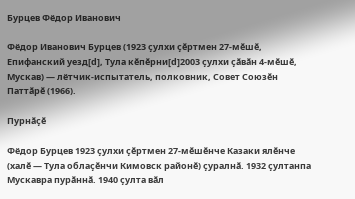Бурцев Фёдор Иванович

Фёдор Иванович Бурцев (1923 ҫулхи ҫӗртмен 27-мӗшӗ, Епифанский уезд[d], Тула кӗпӗрни[d]2003 ҫулхи ҫӑвӑн 4-мӗшӗ, Мускав) — лётчик-испытатель, полковник, Совет Союзӗн Паттӑрӗ (1966).

Пурнӑҫӗ

Фёдор Бурцев 1923 ҫулхи ҫӗртмен 27-мӗшӗнче Казаки ялӗнче (халӗ — Тула облаҫӗнчи Кимовск районӗ) ҫуралнӑ. 1932 ҫултанпа Мускавра пурӑннӑ. 1940 ҫулта вӑл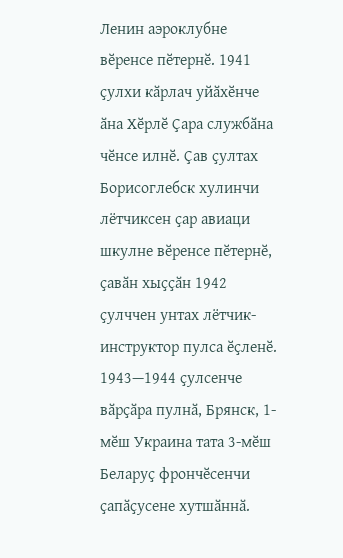Ленин аэроклубне вӗренсе пӗтернӗ. 1941 ҫулхи кӑрлач уйӑхӗнче ӑна Хӗрлӗ Ҫара службӑна чӗнсе илнӗ. Ҫав ҫултах Борисоглебск хулинчи лётчиксен ҫар авиаци шкулне вӗренсе пӗтернӗ, ҫавӑн хыҫҫӑн 1942 ҫулччен унтах лётчик-инструктор пулса ӗҫленӗ. 1943—1944 ҫулсенче вӑрҫӑра пулнӑ, Брянск, 1-мӗш Украина тата 3-мӗш Беларуҫ фрончӗсенчи ҫапӑҫусене хутшӑннӑ.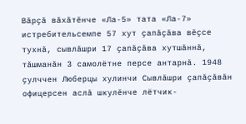Вӑрҫӑ вӑхӑтӗнче «Ла-5» тата «Ла-7» истребительсемпе 57 хут ҫапӑҫӑва вӗҫсе тухнӑ, сывлӑшри 17 ҫапӑҫӑва хутшӑннӑ, тӑшманӑн 3 самолётне персе антарнӑ. 1948 ҫулччен Люберцы хулинчи Сывлӑшри ҫапӑҫӑвӑн офицерсен аслӑ шкулӗнче лётчик-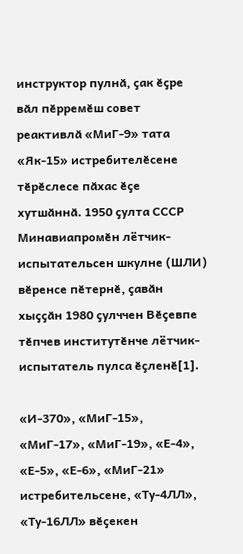инструктор пулнӑ, ҫак ӗҫре вӑл пӗрремӗш совет реактивлӑ «МиГ-9» тата «Як-15» истребителӗсене тӗрӗслесе пӑхас ӗҫе хутшӑннӑ. 1950 ҫулта СССР Минавиапромӗн лётчик-испытательсен шкулне (ШЛИ) вӗренсе пӗтернӗ, ҫавӑн хыҫҫӑн 1980 ҫулччен Вӗҫевпе тӗпчев институтӗнче лётчик-испытатель пулса ӗҫленӗ[1].

«И-370», «МиГ-15», «МиГ-17», «МиГ-19», «Е-4», «Е-5», «Е-6», «МиГ-21» истребительсене, «Ту-4ЛЛ», «Ту-16ЛЛ» вӗҫекен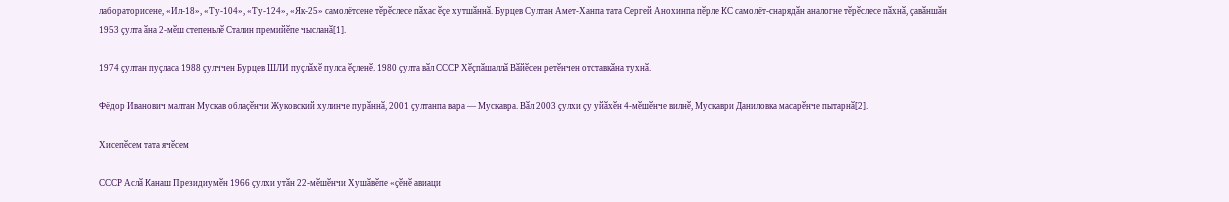лабораторисене, «Ил-18», «Ту-104», «Ту-124», «Як-25» самолётсене тӗрӗслесе пӑхас ӗҫе хутшӑннӑ. Бурцев Султан Амет-Ханпа тата Сергей Анохинпа пӗрле КС самолёт-снарядӑн аналогне тӗрӗслесе пӑхнӑ, ҫавӑншӑн 1953 ҫулта ӑна 2-мӗш степеньлӗ Сталин премийӗпе чысланӑ[1].

1974 ҫултан пуҫласа 1988 ҫулччен Бурцев ШЛИ пуҫлӑхӗ пулса ӗҫленӗ. 1980 ҫулта вӑл СССР Хӗҫпӑшаллӑ Вӑйӗсен ретӗнчен отставкӑна тухнӑ.

Фёдор Иванович малтан Мускав облаҫӗнчи Жуковский хулинче пурӑннӑ, 2001 ҫултанпа вара — Мускавра. Вӑл 2003 ҫулхи ҫу уйӑхӗн 4-мӗшӗнче вилнӗ, Мускаври Даниловка масарӗнче пытарнӑ[2].

Хисепӗсем тата ячӗсем

СССР Аслӑ Канаш Президиумӗн 1966 ҫулхи утӑн 22-мӗшӗнчи Хушӑвӗпе «ҫӗнӗ авиаци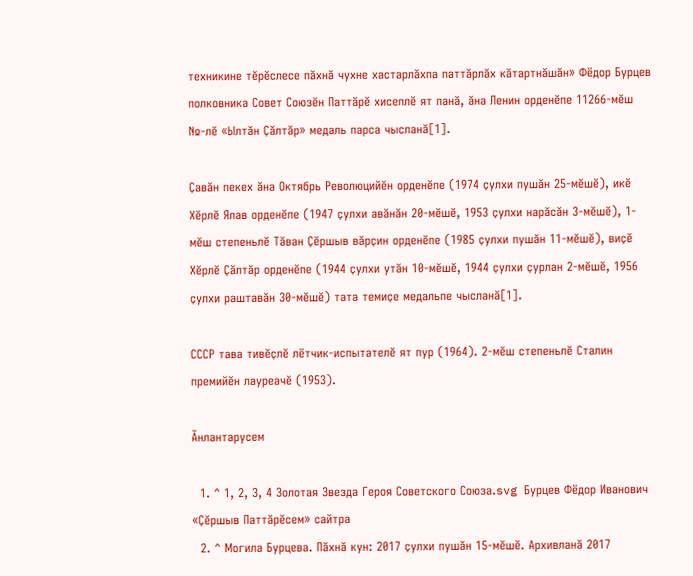техникине тӗрӗслесе пӑхнӑ чухне хастарлӑхпа паттӑрлӑх кӑтартнӑшӑн» Фёдор Бурцев полковника Совет Союзӗн Паттӑрӗ хисеплӗ ят панӑ, ӑна Ленин орденӗпе 11266-мӗш №-лӗ «Ылтӑн Ҫӑлтӑр» медаль парса чысланӑ[1].

Ҫавӑн пекех ӑна Октябрь Революцийӗн орденӗпе (1974 ҫулхи пушӑн 25-мӗшӗ), икӗ Хӗрлӗ Ялав орденӗпе (1947 ҫулхи авӑнӑн 20-мӗшӗ, 1953 ҫулхи нарӑсӑн 3-мӗшӗ), 1-мӗш степеньлӗ Тӑван Ҫӗршыв вӑрҫин орденӗпе (1985 ҫулхи пушӑн 11-мӗшӗ), виҫӗ Хӗрлӗ Ҫӑлтӑр орденӗпе (1944 ҫулхи утӑн 10-мӗшӗ, 1944 ҫулхи ҫурлан 2-мӗшӗ, 1956 ҫулхи раштавӑн 30-мӗшӗ) тата темиҫе медальпе чысланӑ[1].

СССР тава тивӗҫлӗ лётчик-испытателӗ ят пур (1964). 2-мӗш степеньлӗ Сталин премийӗн лауреачӗ (1953).

Ӑнлантарусем

  1. ^ 1, 2, 3, 4 Золотая Звезда Героя Советского Союза.svg Бурцев Фёдор Иванович «Ҫӗршыв Паттӑрӗсем» сайтра
  2. ^ Могила Бурцева. Пӑхнӑ кун: 2017 ҫулхи пушӑн 15-мӗшӗ. Архивланӑ 2017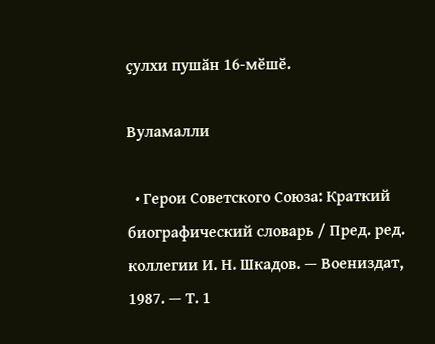ҫулхи пушӑн 16-мӗшӗ.

Вуламалли

  • Герои Советского Союза: Краткий биографический словарь / Пред. ред. коллегии И. Н. Шкадов. — Воениздат, 1987. — Т. 1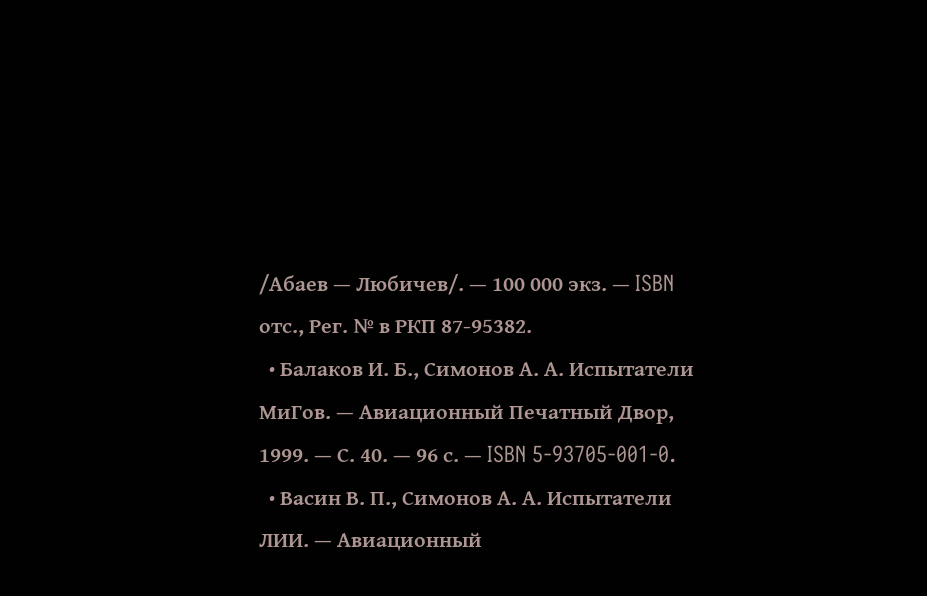/Абаев — Любичев/. — 100 000 экз. — ISBN отс., Рег. № в РКП 87-95382.
  • Балаков И. Б., Симонов А. А. Испытатели МиГов. — Авиационный Печатный Двор, 1999. — С. 40. — 96 с. — ISBN 5-93705-001-0.
  • Васин В. П., Симонов А. А. Испытатели ЛИИ. — Авиационный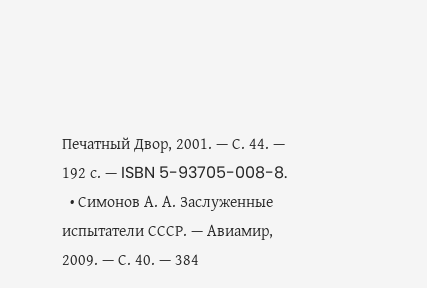Печатный Двор, 2001. — С. 44. — 192 с. — ISBN 5-93705-008-8.
  • Симонов А. А. Заслуженные испытатели СССР. — Авиамир, 2009. — С. 40. — 384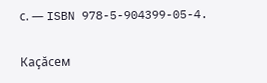с. — ISBN 978-5-904399-05-4.

Каҫӑсем